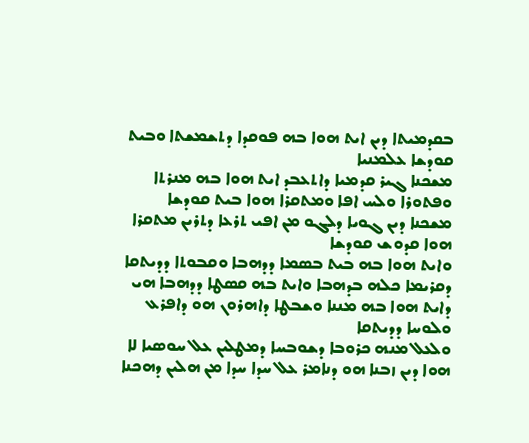ܒܩܕܡܝܬܐ ܕܝܢ ܐܝܬ ܗܘܐ ܒܗ ܦܘܩܕܐ ܕܬܫܡܫܬܐ ܘܒܝܬ ܩܘܕܫܐ ܥܠܡܢܝܐ
ܡܫܟܢܐ ܓܝܪ ܩܕܡܝܐ ܕܐܬܥܒܕ ܐܝܬ ܗܘܐ ܒܗ ܡܢܪܬܐ ܘܦܬܘܪܐ ܘܠܚ ܐܦܐ ܘܡܬܩܪܐ ܗܘܐ ܒܝܬ ܩܘܕܫܐ
ܡܫܟܢܐ ܕܝܢ ܓܘܝܐ ܕܠܓܘ ܡܢ ܐܦܝ ܬܪܥܐ ܕܬܪܝܢ ܡܬܩܪܐ ܗܘܐ ܩܕܘܫ ܩܘܕܫܐ
ܘܐܝܬ ܗܘܐ ܒܗ ܒܝܬ ܒܤܡܐ ܕܕܗܒܐ ܘܩܒܘܬܐ ܕܕܝܬܩܐ ܕܩܪܝܡܐ ܟܠܗ ܒܕܗܒܐ ܘܐܝܬ ܒܗ ܩܤܛܐ ܕܕܗܒܐ ܗܝ ܕܐܝܬ ܗܘܐ ܒܗ ܡܢܢܐ ܘܫܒܛܐ ܕܐܗܪܘܢ ܗܘ ܕܐܦܪܥ ܘܠܘܚܐ ܕܕܝܬܩܐ
ܘܠܥܠ ܡܢܗ ܟܪܘܒܐ ܕܫܘܒܚܐ ܕܡܛܠܝܢ ܥܠ ܚܘܤܝܐ ܠܐ ܗܘܐ ܕܝܢ ܙܒܢܐ ܗܘ ܕܢܐܡܪ ܥܠ ܚܕܐ ܚܕܐ ܡܢ ܗܠܝܢ ܕܗܟܢܐ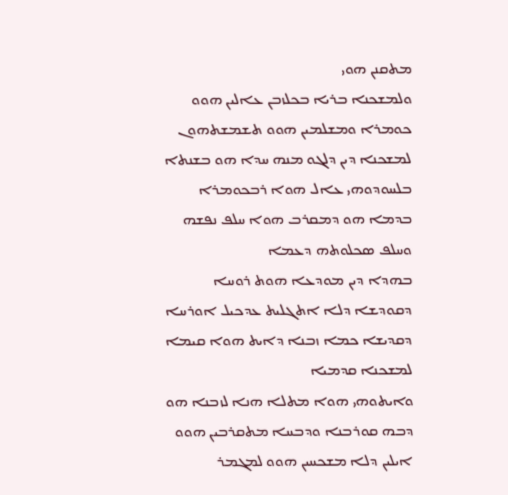ܡܬܩܢܢ ܗܘܝ
ܘܠܡܫܟܢܐ ܒܪܝܐ ܒܟܠܙܒܢ ܥܐܠܝܢ ܗܘܘ ܟܘܡܪܐ ܘܡܫܠܡܝܢ ܗܘܘ ܬܫܡܫܬܗܘܢ
ܠܡܫܟܢܐ ܕܝܢ ܕܠܓܘ ܡܢܗ ܚܕܐ ܗܘ ܒܫܢܬܐ ܒܠܚܘܕܘܗܝ ܥܐܠ ܗܘܐ ܪܒܟܘܡܪܐ ܒܕܡܐ ܗܘ ܕܡܩܪܒ ܗܘܐ ܚܠܦ ܢܦܫܗ ܘܚܠܦ ܤܟܠܘܬܗ ܕܥܡܐ
ܒܗܕܐ ܕܝܢ ܡܘܕܥܐ ܗܘܬ ܪܘܚܐ ܕܩܘܕܫܐ ܕܠܐ ܐܬܓܠܝܬ ܥܕܟܝܠ ܐܘܪܚܐ ܕܩܕܝܫܐ ܟܡܐ ܙܒܢܐ ܕܐܝܬ ܗܘܐ ܩܝܡܐ ܠܡܫܟܢܐ ܩܕܡܝܐ
ܘܐܝܬܘܗܝ ܗܘܐ ܡܬܠܐ ܗܢܐ ܠܙܒܢܐ ܗܘ ܕܒܗ ܩܘܪܒܢܐ ܘܕܒܚܐ ܡܬܩܪܒܝܢ ܗܘܘ ܐܝܠܝܢ ܕܠܐ ܡܫܟܚܝܢ ܗܘܘ ܠܡܓܡܪ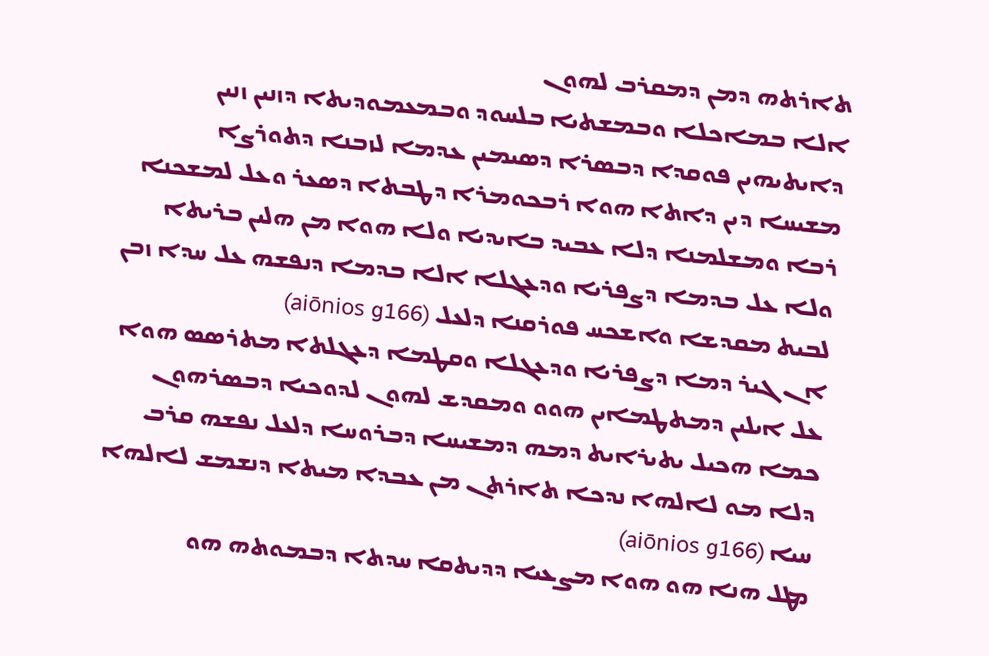ܬܐܪܬܗ ܕܡܢ ܕܡܩܪܒ ܠܗܘܢ
ܐܠܐ ܒܡܐܟܠܐ ܘܒܡܫܬܝܐ ܒܠܚܘܕ ܘܒܡܥܡܘܕܝܬܐ ܕܙܢܝܢ ܙܢܝܢ ܕܐܝܬܝܗܝܢ ܦܘܩܕܐ ܕܒܤܪܐ ܕܤܝܡܝܢ ܥܕܡܐ ܠܙܒܢܐ ܕܬܘܪܨܐ
ܡܫܝܚܐ ܕܝܢ ܕܐܬܐ ܗܘܐ ܪܒܟܘܡܪܐ ܕܛܒܬܐ ܕܤܥܪ ܘܥܠ ܠܡܫܟܢܐ ܪܒܐ ܘܡܫܠܡܢܐ ܕܠܐ ܥܒܝܕ ܒܐܝܕܝܐ ܘܠܐ ܗܘܐ ܡܢ ܗܠܝܢ ܒܪܝܬܐ
ܘܠܐ ܥܠ ܒܕܡܐ ܕܨܦܪܝܐ ܘܕܥܓܠܐ ܐܠܐ ܒܕܡܐ ܕܢܦܫܗ ܥܠ ܚܕܐ ܙܒܢ ܠܒܝܬ ܡܩܕܫܐ ܘܐܫܟܚ ܦܘܪܩܢܐ ܕܠܥܠ (aiōnios g166)
ܐܢ ܓܝܪ ܕܡܐ ܕܨܦܪܝܐ ܘܕܥܓܠܐ ܘܩܛܡܐ ܕܥܓܠܬܐ ܡܬܪܤܤ ܗܘܐ ܥܠ ܐܝܠܝܢ ܕܡܬܛܡܐܝܢ ܗܘܘ ܘܡܩܕܫ ܠܗܘܢ ܠܕܘܟܝܐ ܕܒܤܪܗܘܢ
ܟܡܐ ܗܟܝܠ ܝܬܝܪܐܝܬ ܕܡܗ ܕܡܫܝܚܐ ܕܒܪܘܚܐ ܕܠܥܠ ܢܦܫܗ ܩܪܒ ܕܠܐ ܡܘ ܠܐܠܗܐ ܢܕܟܐ ܬܐܪܬܢ ܡܢ ܥܒܕܐ ܡܝܬܐ ܕܢܫܡܫ ܠܐܠܗܐ ܚܝܐ (aiōnios g166)
ܡܛܠ ܗܢܐ ܗܘ ܗܘܐ ܡܨܥܝܐ ܕܕܝܬܩܐ ܚܕܬܐ ܕܒܡܘܬܗ ܗܘ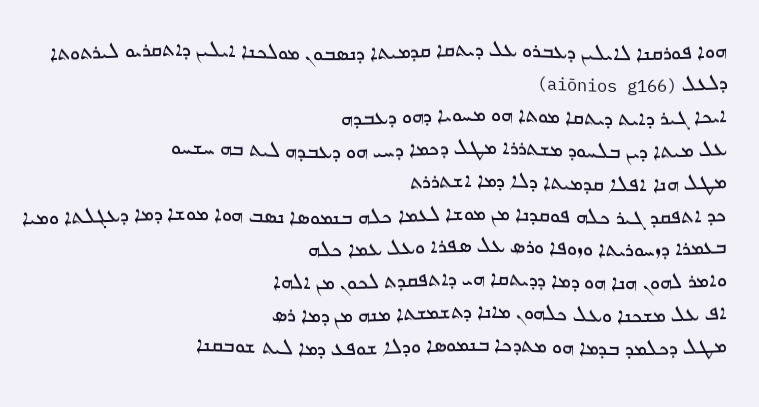ܗܘܐ ܦܘܪܩܢܐ ܠܐܝܠܝܢ ܕܥܒܪܘ ܥܠ ܕܝܬܩܐ ܩܕܡܝܬܐ ܕܢܤܒܘܢ ܡܘܠܟܢܐ ܐܝܠܝܢ ܕܐܬܩܪܝܘ ܠܝܪܬܘܬܐ ܕܠܥܠ (aiōnios g166)
ܐܝܟܐ ܓܝܪ ܕܐܝܬ ܕܝܬܩܐ ܡܘܬܐ ܗܘ ܡܚܘܝܐ ܕܗܘ ܕܥܒܕܗ
ܥܠ ܡܝܬܐ ܕܝܢ ܒܠܚܘܕ ܡܫܬܪܪܐ ܡܛܠ ܕܟܡܐ ܕܚܝ ܗܘ ܕܥܒܕܗ ܠܝܬ ܒܗ ܚܫܚܘ
ܡܛܠ ܗܢܐ ܐܦܠܐ ܩܕܡܝܬܐ ܕܠܐ ܕܡܐ ܐܫܬܪܪܬ
ܟܕ ܐܬܦܩܕ ܓܝܪ ܟܠܗ ܦܘܩܕܢܐ ܡܢ ܡܘܫܐ ܠܥܡܐ ܟܠܗ ܒܢܡܘܤܐ ܢܤܒ ܗܘܐ ܡܘܫܐ ܕܡܐ ܕܥܓܠܬܐ ܘܡܝܐ ܒܥܡܪܐ ܕܙܚܘܪܝܬܐ ܘܙܘܦܐ ܘܪܤ ܥܠ ܤܦܪܐ ܘܥܠ ܥܡܐ ܟܠܗ
ܘܐܡܪ ܠܗܘܢ ܗܢܐ ܗܘ ܕܡܐ ܕܕܝܬܩܐ ܗܝ ܕܐܬܦܩܕܬ ܠܟܘܢ ܡܢ ܐܠܗܐ
ܐܦ ܥܠ ܡܫܟܢܐ ܘܥܠ ܟܠܗܘܢ ܡܐܢܐ ܕܬܫܡܫܬܐ ܡܢܗ ܡܢ ܕܡܐ ܪܤ
ܡܛܠ ܕܟܠܡܕ ܒܕܡܐ ܗܘ ܡܬܕܟܐ ܒܢܡܘܤܐ ܘܕܠܐ ܫܘܦܥ ܕܡܐ ܠܝܬ ܫܘܒܩܢܐ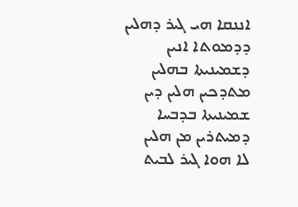ܐܢܢܩܐ ܗܝ ܓܝܪ ܕܗܠܝܢ ܕܕܡܘܬܐ ܐܢܝܢ ܕܫܡܝܢܝܬܐ ܒܗܠܝܢ ܡܬܕܟܝܢ ܗܠܝܢ ܕܝܢ ܫܡܝܢܝܬܐ ܒܕܒܚܐ ܕܡܝܬܪܝܢ ܡܢ ܗܠܝܢ
ܠܐ ܗܘܐ ܓܝܪ ܠܒܝܬ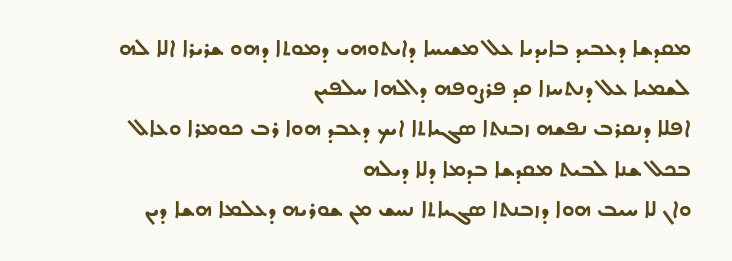ܡܩܕܫܐ ܕܥܒܝܕ ܒܐܝܕܝܐ ܥܠ ܡܫܝܚܐ ܕܐܝܬܘܗܝ ܕܡܘܬܐ ܕܗܘ ܫܪܝܪܐ ܐܠܐ ܠܗ ܠܫܡܝܐ ܥܠ ܕܢܬܚܙܐ ܩܕ ܦܪܨܘܦܗ ܕܐܠܗܐ ܚܠܦܝܢ
ܐܦܠܐ ܕܢܩܪܒ ܢܦܫܗ ܙܒܢܬܐ ܤܓܝܐܬܐ ܐܝܟ ܕܥܒܕ ܗܘܐ ܪܒ ܟܘܡܪܐ ܘܥܐܠ ܒܟܠ ܫܢܐ ܠܒܝܬ ܡܩܕܫܐ ܒܕܡܐ ܕܠܐ ܕܝܠܗ
ܘܐܢ ܠܐ ܚܝܒ ܗܘܐ ܕܙܒܢܬܐ ܤܓܝܐܬܐ ܢܚܫ ܡܢ ܫܘܪܝܗ ܕܥܠܡܐ ܗܫܐ ܕܝܢ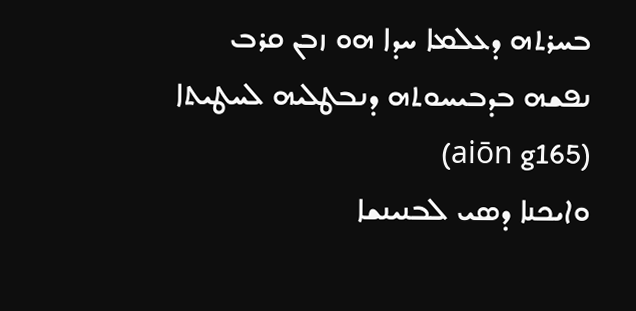ܒܚܪܬܗ ܕܥܠܡܐ ܚܕܐ ܗܘ ܙܒܢ ܩܪܒ ܢܦܫܗ ܒܕܒܝܚܘܬܗ ܕܢܒܛܠܝܗ ܠܚܛܝܬܐ (aiōn g165)
ܘܐܝܟܢܐ ܕܤܝ ܠܒܢܝܢܫܐ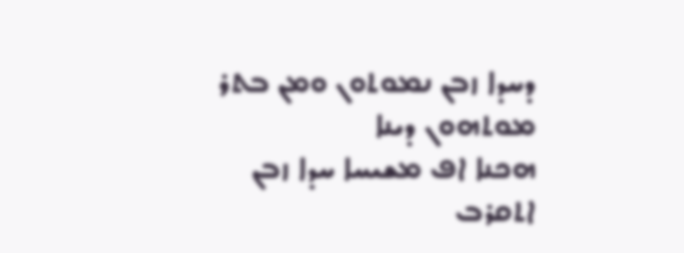ܕܚܕܐ ܙܒܢ ܢܡܘܬܘܢ ܘܡܢ ܒܬܪ ܡܘܬܗܘܢ ܕܝܢܐ
ܗܟܢܐ ܐܦ ܡܫܝܚܐ ܚܕܐ ܙܒܢ ܐܬܩܪܒ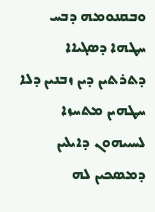ܘܒܩܢܘܡܗ ܕܒܚ ܚܛܗܐ ܕܤܓܝܐܐ ܕܬܪܬܝܢ ܕܝܢ ܙܒܢܝܢ ܕܠܐ ܚܛܗܝܢ ܡܬܚܙܐ ܠܚܝܝܗܘܢ ܕܐܝܠܝܢ ܕܡܤܟܝܢ ܠܗ